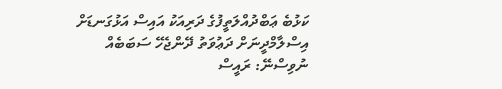ކަޅުބެ ޢަބްދުއްލަތީފުގެ ދަރިއަކު އައިސް އަޅުގަނޑަށް އިސްލާމްދީނަށް ދަޢުވަތު ދޭންޖެހޭ ސަބަބެއް ނުވިސްނޭ: ރައީސް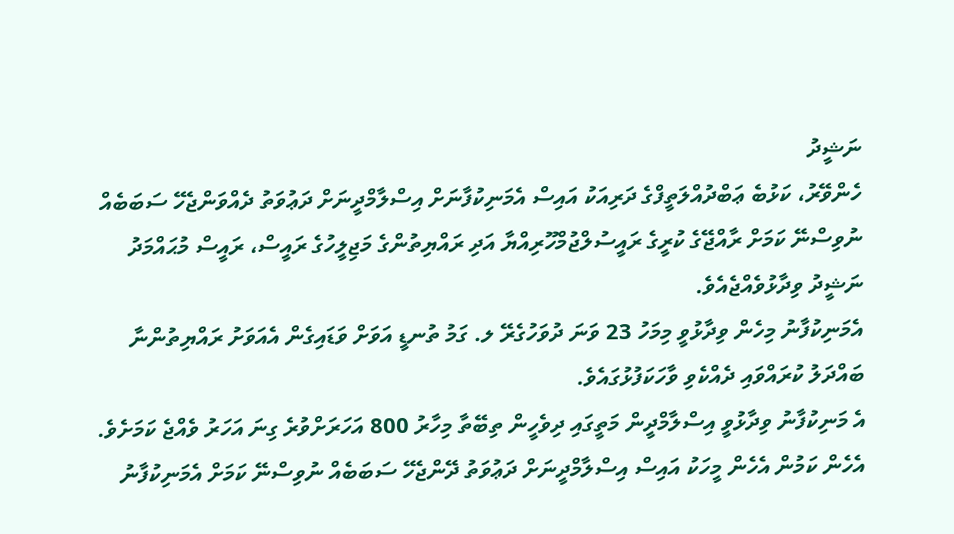ނަޝީދު
ހެންވޭރު، ކަޅުބެ ޢަބްދުއްލަތީފްގެ ދަރިއަކު އައިސް އެމަނިކުފާނަށް އިސްލާމްދީނަށް ދަޢުވަތު ދެއްވަންޖެހޭ ސަބަބެއް ނުވިސްނޭ ކަމަށް ރާއްޖޭގެ ކުރީގެ ރައީސުލްޖުމްހޫރިއްޔާ އަދި ރައްޔިތުންގެ މަޖިލީހުގެ ރައީސް، ރައީސް މުޙައްމަދު ނަޝީދު ވިދާޅުވެއްޖެއެވެ.
އެމަނިކުފާނު މިހެން ވިދާޅުވީ މިމަހު 23 ވަނަ ދުވަހުގެރޭ ލ. ގަމު ތުނޑީ އަވަށް ވަޑައިގެން އެއަވަށު ރައްޔިތުންނާ ބައްދަލު ކުރައްވައި ދެއްކެވި ވާހަކަފުޅުގައެވެ.
އެ މަނިކުފާނު ވިދާޅުވީ އިސްލާމްދީން މަތީގައި ދިވެހީން ތިބޭތާ މިހާރު 800 އަހަރަށްވުރެ ގިނަ އަހަރު ވެއްޖެ ކަމަށެވެ. އެހެން ކަމުން އެހެން މީހަކު އައިސް އިސްލާމްދީނަށް ދަޢުވަތު ދޭންޖެހޭ ސަބަބެއް ނުވިސްނޭ ކަމަށް އެމަނިކުފާނު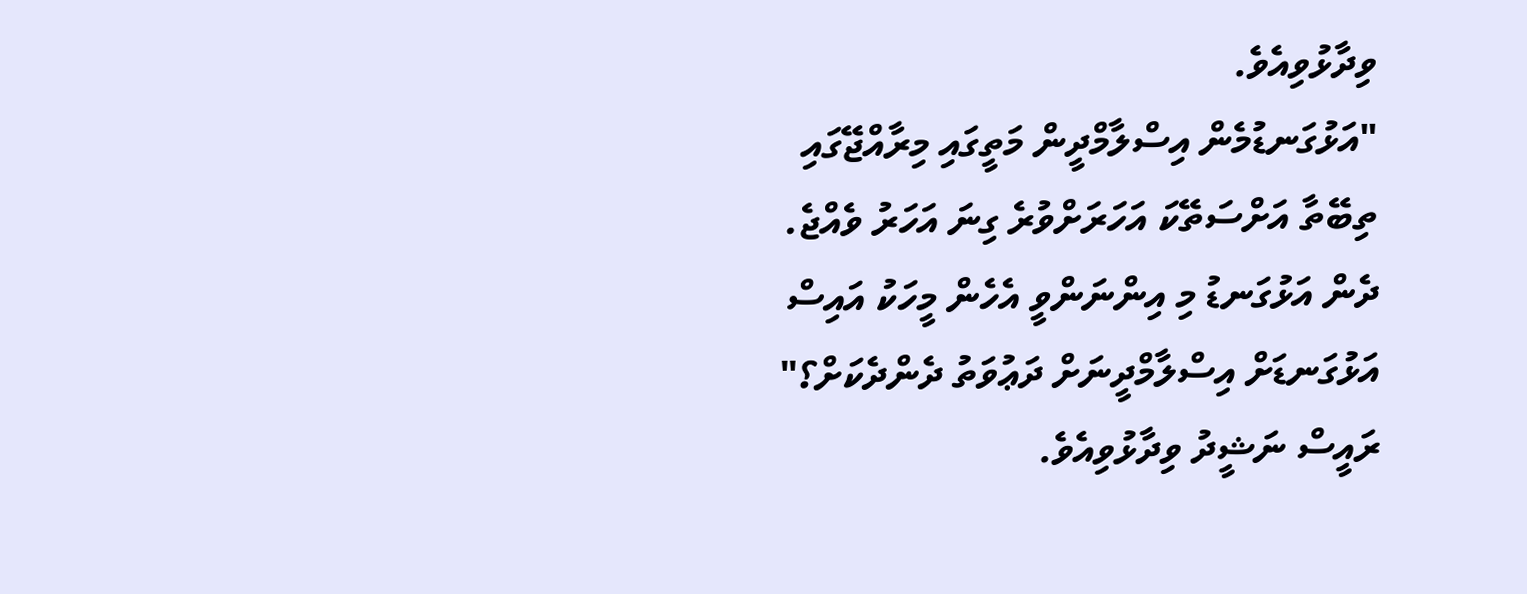ވިދާޅުވިއެވެ.
"އަޅުގަނޑުމެން އިސްލާމްދީން މަތީގައި މިރާއްޖޭގައި ތިބޭތާ އަށްސަތޭކަ އަހަރަށްވުރެ ގިނަ އަހަރު ވެއްޖެ. ދެން އަޅުގަނޑު މި އިންނަންވީ އެހެން މީހަކު އައިސް އަޅުގަނޑަށް އިސްލާމްދީނަށް ދަޢުވަތު ދެންދެކަށް؟" ރައީސް ނަޝީދު ވިދާޅުވިއެވެ.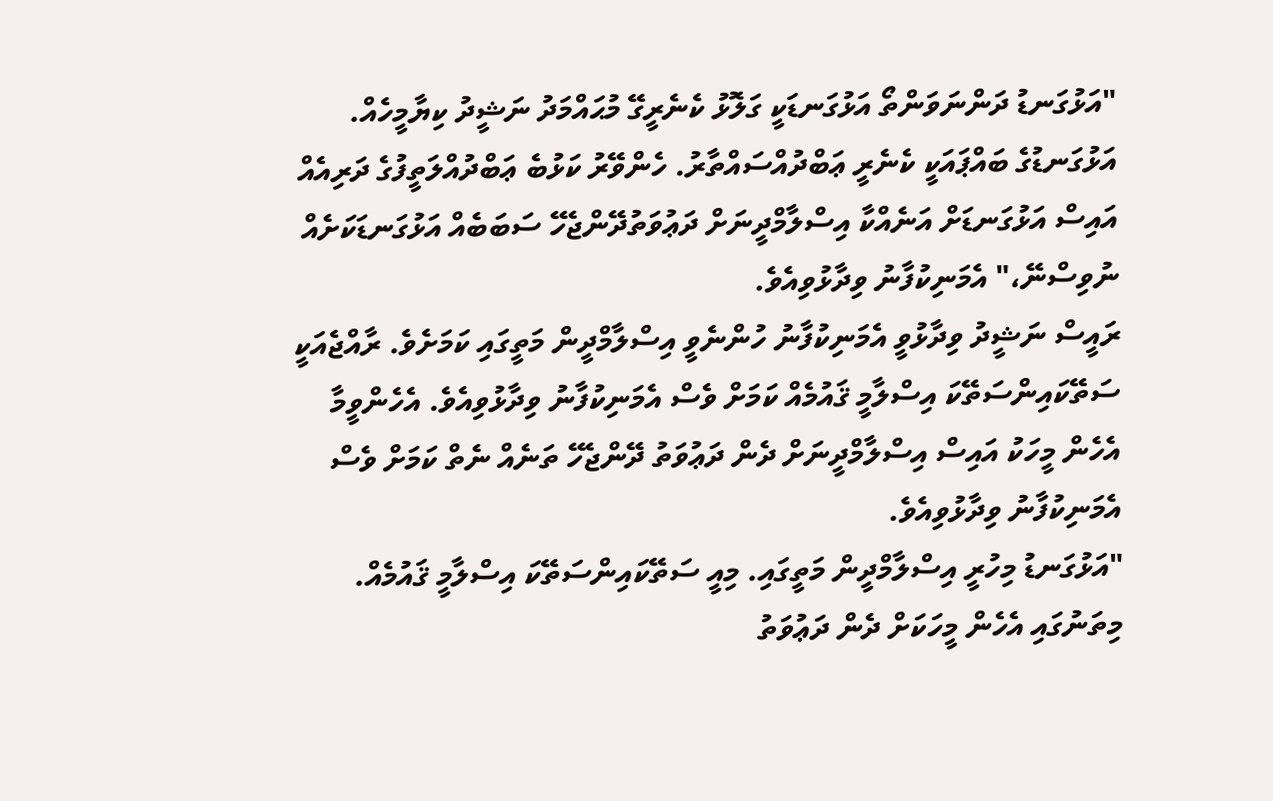"އަޅުގަނޑު ދަންނަވަންތޯ އަޅުގަނޑަކީ ގަލޮޅު ކެނެރީގޭ މުޙައްމަދު ނަޝީދު ކިޔާމީހެއް. އަޅުގަނޑުގެ ބައްޕައަކީ ކެނެރީ ޢަބްދުއްސައްތާރު. ހެންވޭރު ކަޅުބެ ޢަބްދުއްލަތީފުގެ ދަރިއެއް އައިސް އަޅުގަނޑަށް އަނެއްކާ އިސްލާމްދީނަށް ދަޢުވަތުދޭންޖެހޭ ސަބަބެއް އަޅުގަނޑަކަށެއް ނުވިސްނޭ،" އެމަނިކުފާނު ވިދާޅުވިއެވެ.
ރައީސް ނަޝީދު ވިދާޅުވީ އެމަނިކުފާނު ހުންނެވީ އިސްލާމްދީން މަތީގައި ކަމަށެވެ. ރާއްޖެއަކީ ސަތޭކައިންސަތޭކަ އިސްލާމީ ޤައުމެއް ކަމަށް ވެސް އެމަނިކުފާނު ވިދާޅުވިއެވެ. އެހެންވީމާ އެހެން މީހަކު އައިސް އިސްލާމްދީނަށް ދެން ދަޢުވަތު ދޭންޖެހޭ ތަނެއް ނެތް ކަމަށް ވެސް އެމަނިކުފާނު ވިދާޅުވިއެވެ.
"އަޅުގަނޑު މިހުރީ އިސްލާމްދީން މަތީގައި. މިއީ ސަތޭކައިންސަތޭކަ އިސްލާމީ ޤައުމެއް. މިތަނުގައި އެހެން މީހަކަށް ދެން ދަޢުވަތު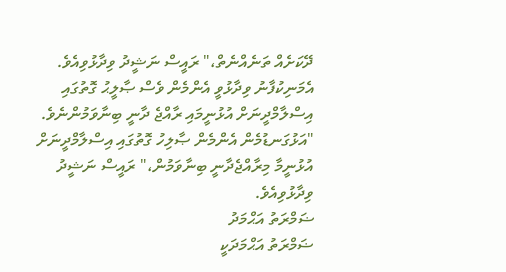ދޭކަށެއް ތަނެއްނެތް،" ރައީސް ނަޝީދު ވިދާޅުވިއެވެ.
އެމަނިކުފާނު ވިދާޅުވީ އެންމެން ވެސް ޞާލީޙު ގޮތުގައި އިސްލާމްދީނަށް އުޅުނީމައި ރާއްޖެ ދާނީ ބިނާވަމުންނެވެ. "އަޅުގަނޑުމެން އެންމެން ޞާލިހު ގޮތުގައި އިސްލާމްދީނަށް އުޅުނީމާ މިރާއްޖެދާނީ ބިނާވަމުން،" ރައީސް ނަޝީދު ވިދާޅުވިއެވެ.
ޟަމްރަތު އަޙްމަދު
ޟަމްރަތު އަޙްމަދަކީ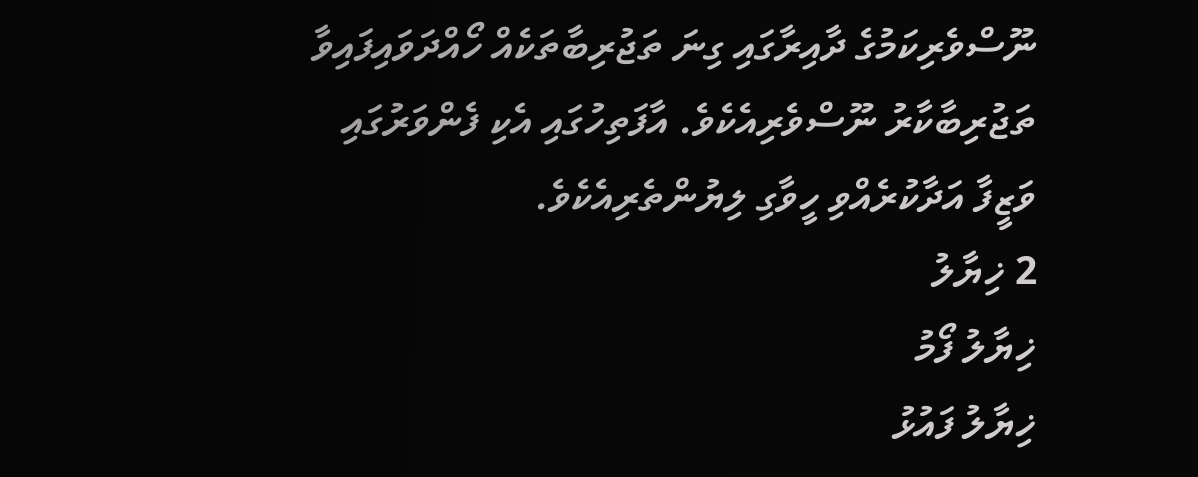ނޫސްވެރިކަމުގެ ދާއިރާގައި ގިނަ ތަޖުރިބާތަކެއް ހޯއްދަވައިފައިވާ ތަޖުރިބާކާރު ނޫސްވެރިއެކެވެ. އާފަތިހުގައި އެކި ފެންވަރުގައި ވަޒީފާ އަދާކުރެއްވި ހީވާގި ލިޔުންތެރިއެކެވެ.
2 ޚިޔާލު
ޚިޔާލު ފޯމު
ޚިޔާލު ފައުޅު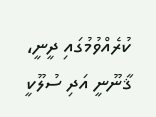ކުރެއްވުމުގައި ދީނީ، ޤާނޫނީ އަދި ސުލޫކީ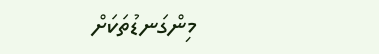މިންގަނޑުތަކަށް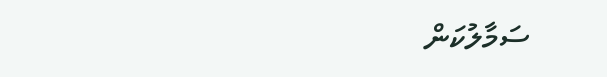ސަމާލުކަން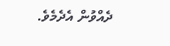ދެއްވުން އެދެމެވެ.